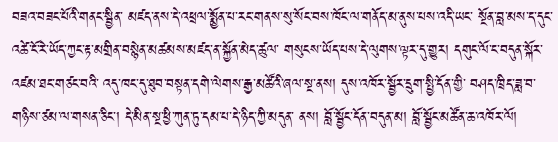བཟའ་བཟང་པོའི་གནང་སྦྱིན་ མཛད་ནས་དེ་འཕྲལ་སྨྱོན་པ་རང་གནས་སུ་སོང་བས་ཁོང་ལ་གནོད་མ་ནུས་པས་འདི་ཡང་ སྔོན་བླ་མས་ད་དུང་འཚེ་ངོ་རེ་ཡོད་ཀྱང་རྟ་མགྲིན་བསྙེན་མཚམས་མཛད་ན་སྐྱོན་མེད་ཚུལ་ གསུངས་ཡོད་པས་དེ་ལུགས་ལྟར་དུ་གྱུར། དགུང་ལོ་ང་བདུན་སྐོར་འཛམ་ཐང་གཙང་བའི་ འདུ་ཁང་དུ་ཐུབ་བསྟན་དགེ་ལེགས་རྒྱ་མཚོའི་ཞལ་སྔ་ནས། དུས་འཁོར་སྦྱོར་དྲུག་སྤྱི་དོན་གྱི་ བཤད་ཁྲིད་ཟླ་བ་གཉིས་ཙམ་ལ་གསན་ཅིང་། དེ་མིན་སྔ་ཕྱི་ཀུན་ཏུ་དམ་པ་དེ་ཉིད་ཀྱི་མདུན་ ནས། བློ་སྦྱོང་དོན་བདུན་མ། བློ་སྦྱོང་མཚོན་ཆ་འཁོར་ལོ།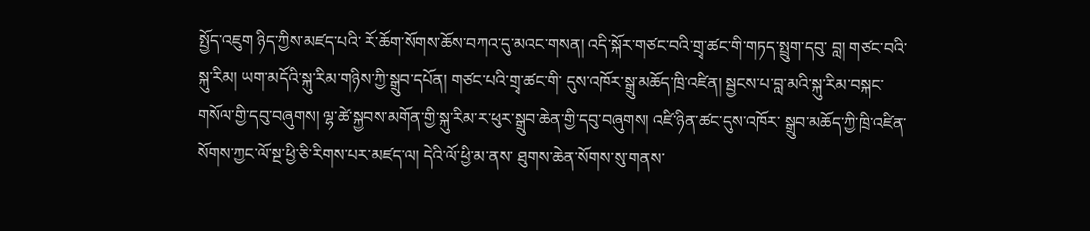སྤྱོད་འཇུག ཉིད་ཀྱིས་མཛད་པའི་ རོ་ཆོག་སོགས་ཆོས་བཀའ་དུ་མའང་གསན། འདི་སྐོར་གཙང་བའི་གྲྭ་ཚང་གི་གཏད་སྤྲུག་དབུ་ བླ། གཙང་བའི་སྐུ་རིམ། ཡག་མདོའི་སྐུ་རིམ་གཉིས་ཀྱི་སྒྲུབ་དཔོན། གཙང་པའི་གྲྭ་ཚང་གི་ དུས་འཁོར་སྒྲུ་མཆོད་ཁྲི་འཛིན། སྦྱངས་པ་བླ་མའི་སྐུ་རིམ་བསྐང་གསོལ་གྱི་དབུ་བཞུགས། ལྷ་ཚེ་སྐྱབས་མགོན་གྱི་སྐུ་རིམ་ར་ཕུར་སྒྲུབ་ཆེན་གྱི་དབུ་བཞུགས། འཛི་ཉིན་ཚང་དུས་འཁོར་ སྒྲུབ་མཆོད་ཀྱི་ཁྲི་འཛིན་སོགས་ཀྱང་ལོ་སྔ་ཕྱི་ཅི་རིགས་པར་མཛད་ལ། དེའི་ལོ་ཕྱི་མ་ནས་ ཐུགས་ཆེན་སོགས་སུ་གནས་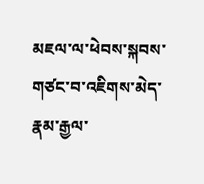མཇལ་ལ་ཕེབས་སྐབས་གཙང་བ་འཇིགས་མེད་རྣམ་རྒྱལ་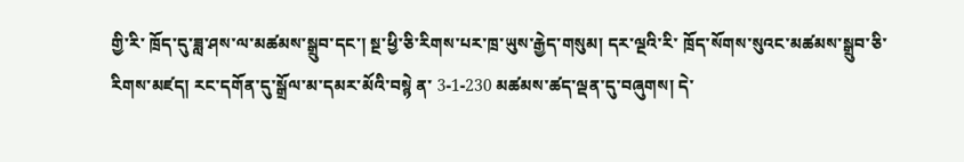གྱི་རི་ ཁྲོད་དུ་ཟླ་ཤས་ལ་མཚམས་སྒྲུབ་དང་། སྔ་ཕྱི་ཅི་རིགས་པར་ཁྲ་ཡུས་རྒྱེད་གསུམ། དར་ལྔའི་རི་ ཁྲོད་སོགས་སུའང་མཚམས་སྒྲུབ་ཅི་རིགས་མཛད། རང་དགོན་དུ་སྒྲོལ་མ་དམར་མོའི་བསྙེ ན་ 3-1-230 མཚམས་ཚད་ལྡན་དུ་བཞུགས། དེ་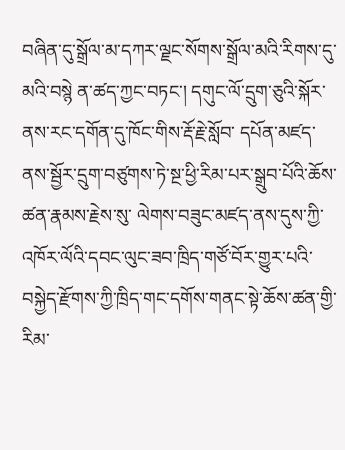བཞིན་དུ་སྒྲོལ་མ་དཀར་ལྗང་སོགས་སྒྲོལ་མའི་རིགས་དུ་ མའི་བསྙེ ན་ཚད་ཀྱང་བཏང་། དགུང་ལོ་དྲུག་ཅུའི་སྐོར་ནས་རང་དགོན་དུ་ཁོང་གིས་རྡོ་རྗེ་སློབ་ དཔོན་མཛད་ནས་སྦྱོར་དྲུག་བཙུགས་ཏེ་སྔ་ཕྱི་རིམ་པར་སྒྲུབ་པོའི་ཆོས་ཚན་རྣམས་རྗེས་སུ་ ལེགས་བཟུང་མཛད་ནས་དུས་ཀྱི་འཁོར་ལོའི་དབང་ལུང་ཟབ་ཁྲིད་གཙོ་བོར་གྱུར་པའི་ བསྐྱེད་རྫོགས་ཀྱི་ཁྲིད་གང་དགོས་གནང་སྟེ་ཆོས་ཚན་གྱི་རིམ་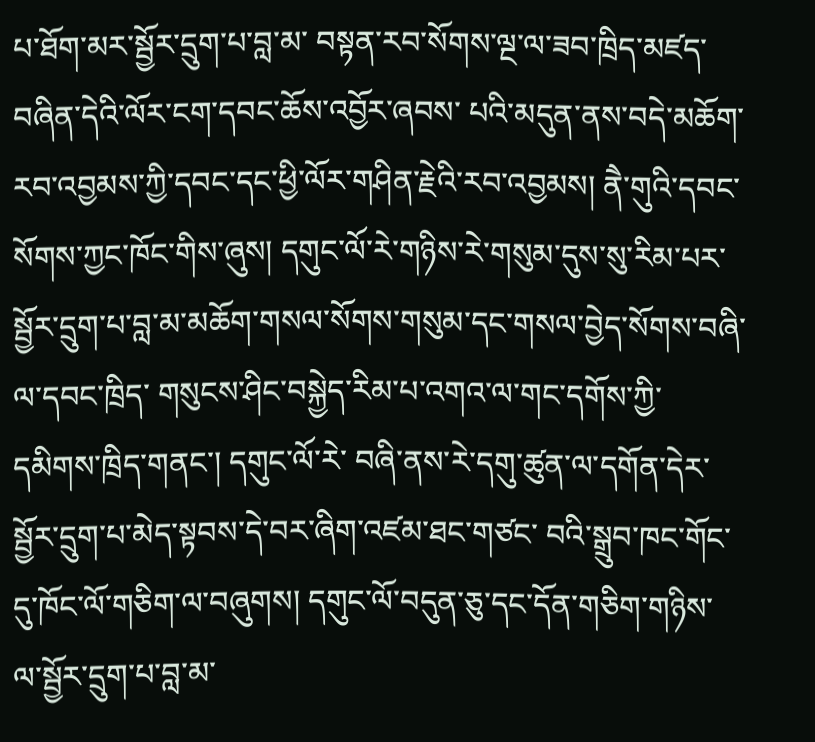པ་ཐོག་མར་སྦྱོར་དྲུག་པ་བླ་མ་ བསྟན་རབ་སོགས་ལྔ་ལ་ཟབ་ཁྲིད་མཛད་བཞིན་དེའི་ལོར་ངག་དབང་ཆོས་འབྱོར་ཞབས་ པའི་མདུན་ནས་བདེ་མཆོག་རབ་འབྱམས་ཀྱི་དབང་དང་ཕྱི་ལོར་གཤིན་རྗེའི་རབ་འབྱམས། ནཻ་གུའི་དབང་སོགས་ཀྱང་ཁོང་གིས་ཞུས། དགུང་ལོ་རེ་གཉིས་རེ་གསུམ་དུས་སུ་རིམ་པར་ སྦྱོར་དྲུག་པ་བླ་མ་མཆོག་གསལ་སོགས་གསུམ་དང་གསལ་བྱེད་སོགས་བཞི་ལ་དབང་ཁྲིད་ གསུངས་ཤིང་བསྐྱེད་རིམ་པ་འགའ་ལ་གང་དགོས་ཀྱི་དམིགས་ཁྲིད་གནང་། དགུང་ལོ་རེ་ བཞི་ནས་རེ་དགུ་ཚུན་ལ་དགོན་དེར་སྦྱོར་དྲུག་པ་མེད་སྟབས་དེ་བར་ཞིག་འཛམ་ཐང་གཙང་ བའི་སྒྲུབ་ཁང་གོང་དུ་ཁོང་ལོ་གཅིག་ལ་བཞུགས། དགུང་ལོ་བདུན་ཅུ་དང་དོན་གཅིག་གཉིས་ ལ་སྦྱོར་དྲུག་པ་བླ་མ་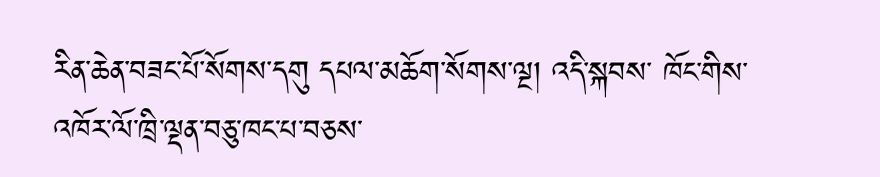རིན་ཆེན་བཟང་པོ་སོགས་དགུ དཔལ་མཆོག་སོགས་ལྔ། འདི་སྐབས་ ཁོང་གིས་འཁོར་ལོ་ཁྲི་ལྡན་བཅུ་ཁང་པ་བཅས་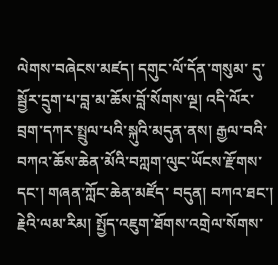ལེགས་བཞེངས་མཛད། དགུང་ལོ་དོན་གསུམ་ དུ་སྦྱོར་དྲུག་པ་བླ་མ་ཆོས་བློ་སོགས་ལྔ། འདི་ལོར་བྲག་དཀར་སྤྲུལ་པའི་སྐུའི་མདུན་ནས། རྒྱལ་བའི་བཀའ་ཆོས་ཆེན་མོའི་བཀླག་ལུང་ཡོངས་རྫོགས་དང་། གཞན་ཀློང་ཆེན་མཛོད་ བདུན། བཀའ་ཐང་། རྗེའི་ལམ་རིམ། སྤྱོད་འཇུག་ཐོགས་འགྲེལ་སོགས་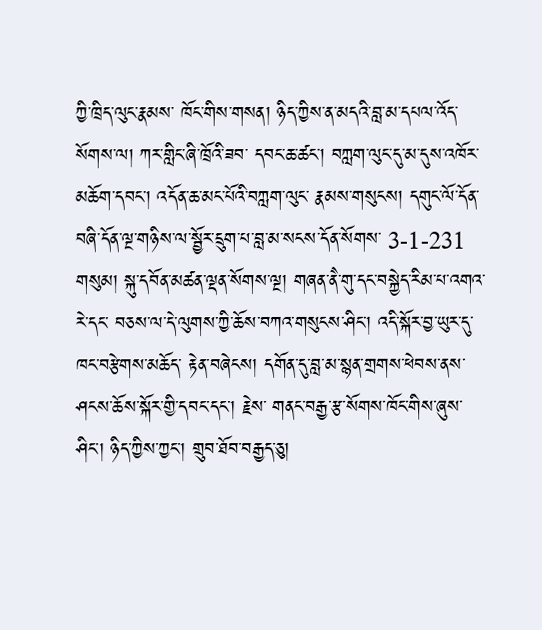ཀྱི་ཁྲིད་ལུང་རྣམས་ ཁོང་གིས་གསན། ཉིད་ཀྱིས་ན་མདའི་བླ་མ་དཔལ་འོད་སོགས་ལ། ཀར་གླིང་ཞི་ཁྲོའི་ཟབ་ དབང་ཆ་ཚང་། བཀླག་ལུང་དུ་མ་དུས་འཁོར་མཆོག་དབང་། འདོན་ཆ་མང་པོའི་བཀླག་ལུང་ རྣམས་གསུངས། དགུང་ལོ་དོན་བཞི་དོན་ལྔ་གཉིས་ལ་སྦྱོར་དྲུག་པ་བླ་མ་སངས་དོན་སོགས་ 3-1-231 གསུམ། སྐུ་དབོན་མཚན་ལྡན་སོགས་ལྔ། གཞན་ནཻ་གུ་དང་བསྐྱེད་རིམ་པ་འགའ་རེ་དང་ བཅས་ལ་དེ་ལུགས་ཀྱི་ཆོས་བཀའ་གསུངས་ཤིང་། འདི་སྐོར་བྱ་ཡུར་དུ་ཁང་བརྩེགས་མཆོད་ རྟེན་བཞེངས། དགོན་དུ་བླ་མ་སྙན་གྲགས་ཕེབས་ནས་ཤངས་ཆོས་སྐོར་གྱི་དབང་དང་། རྗེས་ གནང་བརྒྱ་རྩ་སོགས་ཁོང་གིས་ཞུས་ཤིང་། ཉིད་ཀྱིས་ཀྱང་། གྲུབ་ཐོབ་བརྒྱད་ཅུ།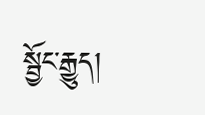སྦྱོང་རྒྱུད།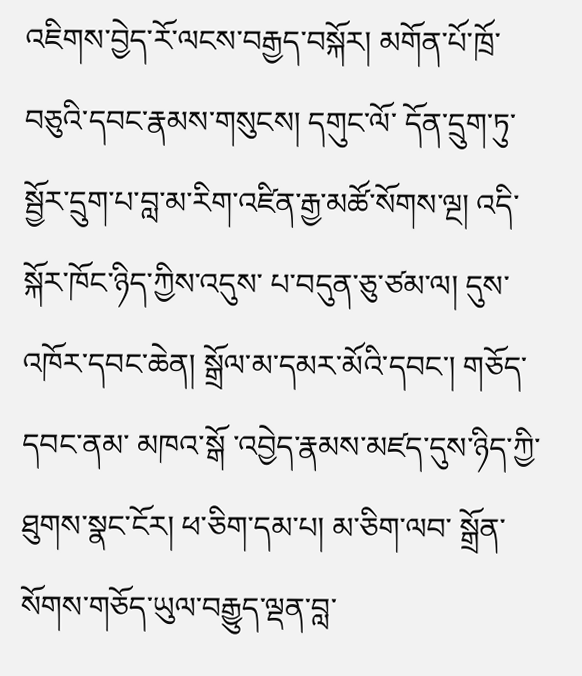འཇིགས་བྱེད་རོ་ལངས་བརྒྱད་བསྐོར། མགོན་པོ་ཁྲོ་བཅུའི་དབང་རྣམས་གསུངས། དགུང་ལོ་ དོན་དྲུག་ཏུ་སྦྱོར་དྲུག་པ་བླ་མ་རིག་འཛིན་རྒྱ་མཚོ་སོགས་ལྔ། འདི་སྐོར་ཁོང་ཉིད་ཀྱིས་འདུས་ པ་བདུན་ཅུ་ཙམ་ལ། དུས་འཁོར་དབང་ཆེན། སྒྲོལ་མ་དམར་མོའི་དབང་། གཅོད་དབང་ནམ་ མཁའ་སྒོ ་འབྱེད་རྣམས་མཛད་དུས་ཉིད་ཀྱི་ཐུགས་སྣང་ངོར། ཕ་ཅིག་དམ་པ། མ་ཅིག་ལབ་ སྒྲོན་སོགས་གཅོད་ཡུལ་བརྒྱུད་ལྡན་བླ་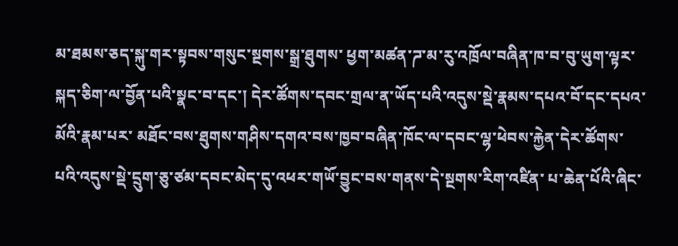མ་ཐམས་ཅད་སྐུ་གར་སྟབས་གསུང་སྔགས་སྒྲ་ཐུགས་ ཕྱག་མཚན་ཌ་མ་རུ་འཁྲོལ་བཞིན་ཁ་བ་བུ་ཡུག་ལྟར་སྐད་ཅིག་ལ་བྱོན་པའི་སྣང་བ་དང་། དེར་ཚོགས་དབང་གྲལ་ན་ཡོད་པའི་འདུས་སྡེ་རྣམས་དཔའ་བོ་དང་དཔའ་མོའི་རྣམ་པར་ མཐོང་བས་ཐུགས་གཤིས་དགའ་བས་ཁྱབ་བཞིན་ཁོང་ལ་དབང་ལྷ་ཕེབས་རྐྱེན་དེར་ཚོགས་ པའི་འདུས་སྡེ་དྲུག་ཅུ་ཙམ་དབང་མེད་དུ་འཕར་གཡོ་བྱུང་བས་གནས་དེ་སྔགས་རིག་འཛིན་ པ་ཆེན་པོའི་ཞིང་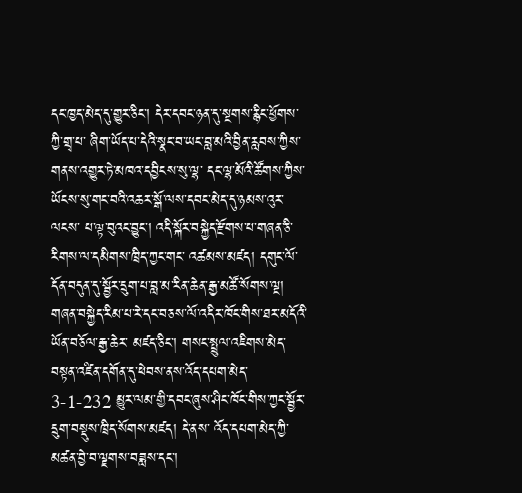དང་ཁྱད་མེད་དུ་གྱུར་ཅིང་། དེར་དབང་ཉན་དུ་སྔགས་རྙིང་ཕྱོགས་ཀྱི་གྲྭ་པ་ ཞིག་ཡོད་པ་དེའི་སྣང་བ་ཡང་བླ་མའི་བྱིན་རླབས་ཀྱིས་གནས་འགྱུར་ཏེ་མཁའ་དབྱིངས་སུ་ལྷ་ དང་ལྷ་མོའི་ཚོགས་ཀྱིས་ཡོངས་སུ་གང་བའི་འཆར་སྒོ་ལས་དབང་མེད་དུ་ཉམས་འུར་ལངས་ པ་ལྟ་བུའང་བྱུང་། འདི་སྐོར་བསྐྱེད་རྫོགས་པ་གཞན་ཅི་རིགས་ལ་དམིགས་ཁྲིད་ཀྱང་གང་ འཚམས་མཛད། དགུང་ལོ་དོན་བདུན་དུ་སྦྱོར་དྲུག་པ་བླ་མ་རིན་ཆེན་རྒྱ་མཚོ་སོགས་ལྔ། གཞན་བསྐྱེད་རིམ་པ་རེ་དང་བཅས་ལོ་འདིར་ཁོང་གིས་ཐར་མདོའི་ཡོན་བཅོལ་རྒྱ་ཆེར་ མཛད་ཅིང་། གསང་སྤྲུལ་འཇིགས་མེད་བསྟན་འཛིན་དགོན་དུ་ཕེབས་ནས་འོད་དཔག་མེད་ 3-1-232 མྱུར་ལམ་གྱི་དབང་ཞུས་ཤིང་ཁོང་གིས་ཀྱང་སྦྱོར་དྲུག་བསྡུས་ཁྲིད་སོགས་མཛད། དེ་ནས་ འོད་དཔག་མེད་ཀྱི་མཚན་བྱེ་བ་ལྗགས་བཟླས་དང་།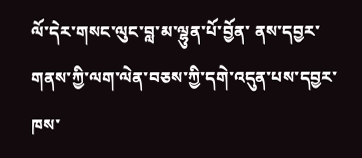ལོ་དེར་གསང་ལུང་བླ་མ་ལྷུན་པོ་བྱོན་ ནས་དབྱར་གནས་ཀྱི་ལག་ལེན་བཅས་ཀྱི་དགེ་འདུན་པས་དབྱར་ཁས་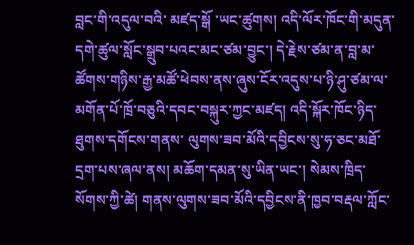བླང་གི་འདུལ་བའི་ མཛད་སྒོ ་ཡང་ཚུགས། འདི་ལོར་ཁོང་གི་མདུན་དགེ་ཚུལ་སློང་སྒྲུབ་པའང་མང་ཙམ་བྱུང་། དེ་རྗེས་ཙམ་ན་བླ་མ་ཚོགས་གཉིས་རྒྱ་མཚོ་ཕེབས་ནས་ཞུས་ངོར་འདུས་པ་ཉི་ཤུ་ཙམ་ལ་ མགོན་པོ་ཁྲོ་བཅུའི་དབང་བསྐུར་ཀྱང་མཛད། འདི་སྐོར་ཁོང་ཉིད་ཐུགས་དགོངས་གནས་ ལུགས་ཟབ་མོའི་དབྱིངས་སུ་ཧ་ཅང་མཐོ་དྲག་པས་ཞལ་ནས། མཆོག་དམན་སུ་ཡིན་ཡང་། སེམས་ཁྲིད་སོགས་ཀྱི་ཚེ། གནས་ལུགས་ཟབ་མོའི་དབྱིངས་ནི་ཁྱབ་བརྡལ་ཀློང་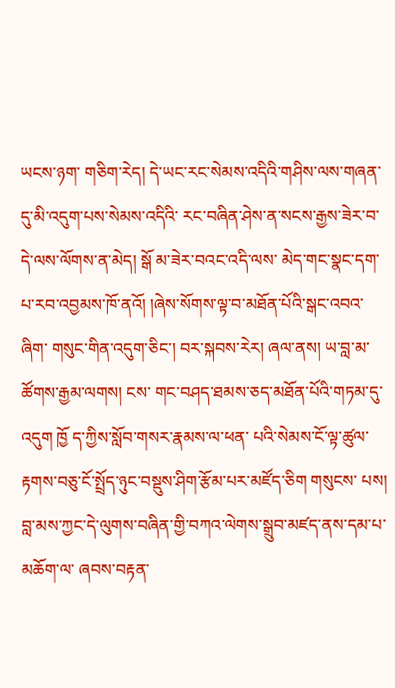ཡངས་ཉག་ གཅིག་རེད། དེ་ཡང་རང་སེམས་འདིའི་གཤིས་ལས་གཞན་དུ་མི་འདུག་པས་སེམས་འདིའི་ རང་བཞིན་ཤེས་ན་སངས་རྒྱས་ཟེར་བ་དེ་ལས་ལོགས་ན་མེད། སྒོ མ་ཟེར་བའང་འདི་ལས་ མེད་གང་སྣང་དག་པ་རབ་འབྱམས་ཁོ་ནའོ། །ཞེས་སོགས་ལྟ་བ་མཐོན་པོའི་སྒང་འབའ་ཞིག་ གསུང་གིན་འདུག་ཅིང་། བར་སྐབས་རེར། ཞལ་ནས། ཡ་བླ་མ་ཚོགས་རྒྱམ་ལགས། ངས་ གང་བཤད་ཐམས་ཅད་མཐོན་པོའི་གཏམ་དུ་འདུག ཁྱོ ད་ཀྱིས་སློབ་གསར་རྣམས་ལ་ཕན་ པའི་སེམས་ངོ་ལྟ་ཚུལ་རྟགས་བཅུ་ངོ་སྤྲོད་ཉུང་བསྡུས་ཤིག་རྩོམ་པར་མཛོད་ཅིག གསུངས་ པས། བླ་མས་ཀྱང་དེ་ལུགས་བཞིན་གྱི་བཀའ་ལེགས་སྒྲུབ་མཛད་ནས་དམ་པ་མཆོག་ལ་ ཞབས་བརྟན་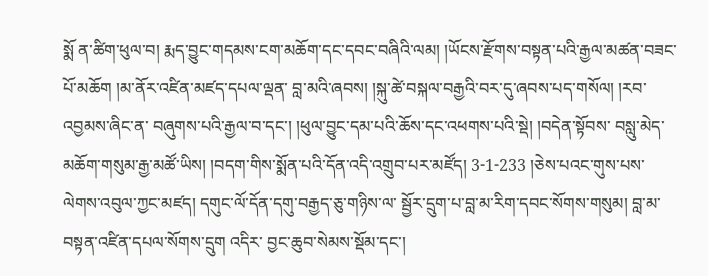སྨོ ན་ཚིག་ཕུལ་བ། རྨད་བྱུང་གདམས་ངག་མཆོག་དང་དབང་བཞིའི་ལམ། །ཡོངས་རྫོགས་བསྟན་པའི་རྒྱལ་མཚན་བཟང་པོ་མཆོག །མ་ནོར་འཛིན་མཛད་དཔལ་ལྡན་ བླ་མའི་ཞབས། །སྐུ་ཚེ་བསྐལ་བརྒྱའི་བར་དུ་ཞབས་པད་གསོལ། །རབ་འབྱམས་ཞིང་ན་ བཞུགས་པའི་རྒྱལ་བ་དང་། །ཕུལ་བྱུང་དམ་པའི་ཆོས་དང་འཕགས་པའི་སྡེ། །བདེན་སྟོབས་ བསླུ་མེད་མཆོག་གསུམ་རྒྱ་མཚོ་ཡིས། །བདག་གིས་སྨོན་པའི་དོན་འདི་འགྲུབ་པར་མཛོད། 3-1-233 །ཅེས་པའང་གུས་པས་ལེགས་འབུལ་ཀྱང་མཛད། དགུང་ལོ་དོན་དགུ་བརྒྱད་ཅུ་གཉིས་ལ་ སྦྱོར་དྲུག་པ་བླ་མ་རིག་དབང་སོགས་གསུམ། བླ་མ་བསྟན་འཛིན་དཔལ་སོགས་དྲུག འདིར་ བྱང་ཆུབ་སེམས་སྡོམ་དང་།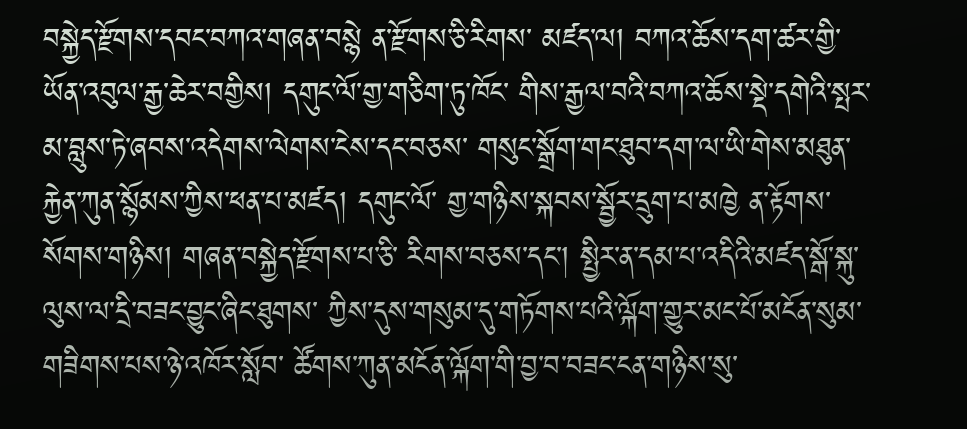བསྐྱེད་རྫོགས་དབང་བཀའ་གཞན་བསྙེ ན་རྫོགས་ཅི་རིགས་ མཛད་ལ། བཀའ་ཆོས་དག་ཚར་གྱི་ཡོན་འབུལ་རྒྱ་ཆེར་བགྱིས། དགུང་ལོ་གྱ་གཅིག་ཏུ་ཁོང་ གིས་རྒྱལ་བའི་བཀའ་ཆོས་སྡེ་དགེའི་སྤར་མ་བླུས་ཏེ་ཞབས་འདེགས་ལེགས་ངེས་དང་བཅས་ གསུང་སྒྲོག་གང་ཐུབ་དག་ལ་ཡི་གེས་མཐུན་རྐྱེན་ཀུན་སྙོམས་ཀྱིས་ཕན་པ་མཛད། དགུང་ལོ་ གྱ་གཉིས་སྐབས་སྦྱོར་དྲུག་པ་མཁྱེ ན་རྟོགས་སོགས་གཉིས། གཞན་བསྐྱེད་རྫོགས་པ་ཅི་ རིགས་བཅས་དང་། སྤྱིར་ན་དམ་པ་འདིའི་མཛད་སྒོ་སྐུ་ལུས་ལ་དྲི་བཟང་བྱུང་ཞིང་ཐུགས་ ཀྱིས་དུས་གསུམ་དུ་གཏོགས་པའི་ལྐོག་གྱུར་མང་པོ་མངོན་སུམ་གཟིགས་པས་ཉེ་འཁོར་སློབ་ ཚོགས་ཀུན་མངོན་ལྐོག་གི་བྱ་བ་བཟང་ངན་གཉིས་སུ་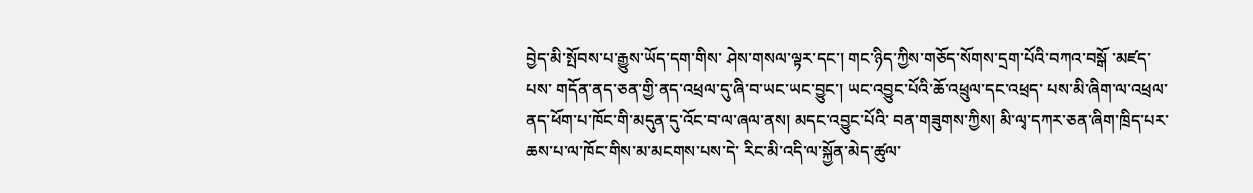བྱེད་མི་སྤོབས་པ་རྒྱུས་ཡོད་དག་གིས་ ཤེས་གསལ་ལྟར་དང་། གང་ཉིད་ཀྱིས་གཅོད་སོགས་དྲག་པོའི་བཀའ་བསྒོ ་མཛད་པས་ གདོན་ནད་ཅན་གྱི་ནད་འཕྲལ་དུ་ཞི་བ་ཡང་ཡང་བྱུང་། ཡང་འབྱུང་པོའི་ཆོ་འཕྲུལ་དང་འཕྲད་ པས་མི་ཞིག་ལ་འཕྲལ་ནད་ཕོག་པ་ཁོང་གི་མདུན་དུ་འོང་བ་ལ་ཞལ་ནས། མདང་འབྱུང་པོའི་ བན་གཟུགས་ཀྱིས། མི་ལྭ་དཀར་ཅན་ཞིག་ཁྲིད་པར་ཆས་པ་ལ་ཁོང་གིས་མ་མངགས་པས་དེ་ རིང་མི་འདི་ལ་སྐྱོན་མེད་ཚུལ་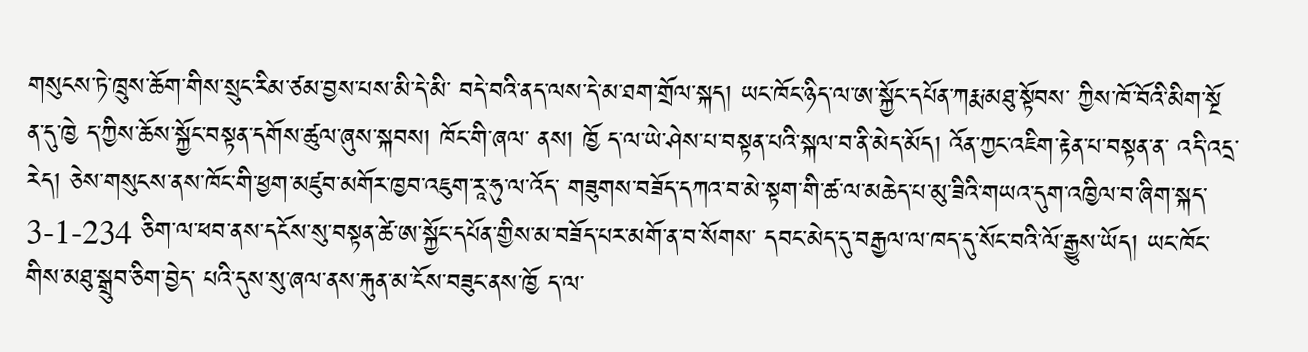གསུངས་ཏེ་ཁྲུས་ཆོག་གིས་སྲུང་རིམ་ཙམ་བྱས་པས་མི་དེ་མི་ བདེ་བའི་ནད་ལས་དེ་མ་ཐག་གྲོལ་སྐད། ཡང་ཁོང་ཉིད་ལ་ཨ་སྐྱོང་དཔོན་ཀརྨ་མཐུ་སྟོབས་ ཀྱིས་ཁོ་བོའི་མིག་སྔོ ན་དུ་ཁྱེ ད་ཀྱིས་ཆོས་སྐྱོང་བསྟན་དགོས་ཚུལ་ཞུས་སྐབས། ཁོང་གི་ཞལ་ ནས། ཁྱོ ད་ལ་ཡེ་ཤེས་པ་བསྟན་པའི་སྐལ་བ་ནི་མེད་མོད། འོན་ཀྱང་འཇིག་རྟེན་པ་བསྟན་ན་ འདི་འདྲ་རེད། ཅེས་གསུངས་ནས་ཁོང་གི་ཕྱག་མཛུབ་མགོར་ཁྱབ་འཇུག་རཱ་ཧུ་ལ་འོད་ གཟུགས་བཟོད་དཀའ་བ་མེ་སྟག་གི་ཚ་ལ་མཆེད་པ་མུ་ཟིའི་གཡའ་དུག་འཁྱིལ་བ་ཞིག་སྐད་ 3-1-234 ཅིག་ལ་ཕབ་ནས་དངོས་སུ་བསྟན་ཚེ་ཨ་སྐྱོང་དཔོན་གྱིས་མ་བཟོད་པར་མགོ་ན་བ་སོགས་ དབང་མེད་དུ་བརྒྱལ་ལ་ཁད་དུ་སོང་བའི་ལོ་རྒྱུས་ཡོད། ཡང་ཁོང་གིས་མཐུ་སྒྲུབ་ཅིག་བྱེད་ པའི་དུས་སུ་ཞལ་ནས་རྐུན་མ་ངོས་བཟུང་ནས་ཁྱོ ད་ལ་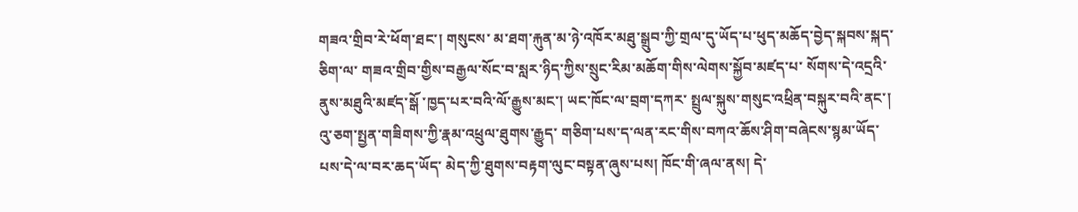གཟའ་གྲིབ་རེ་ཕོག་ཐང་། གསུངས་ མ་ཐག་རྐུན་མ་ཉེ་འཁོར་མཐུ་སྒྲུབ་ཀྱི་གྲལ་དུ་ཡོད་པ་ཕུད་མཆོད་བྱེད་སྐབས་སྐད་ཅིག་ལ་ གཟའ་གྲིབ་གྱིས་བརྒྱལ་སོང་བ་སླར་ཉིད་ཀྱིས་སྲུང་རིམ་མཆོག་གིས་ལེགས་སྐྱོབ་མཛད་པ་ སོགས་དེ་འདྲའི་ནུས་མཐུའི་མཛད་སྒོ ་ཁྱད་པར་བའི་ལོ་རྒྱུས་མང་། ཡང་ཁོང་ལ་བྲག་དཀར་ སྤྲུལ་སྐུས་གསུང་འཕྲིན་བསྐུར་བའི་ནང་། འུ་ཅག་སྤྱན་གཟིགས་ཀྱི་རྣམ་འཕྲུལ་ཐུགས་རྒྱུད་ གཅིག་པས་ད་ལན་རང་གིས་བཀའ་ཆོས་ཤིག་བཞེངས་སྙམ་ཡོད་པས་དེ་ལ་བར་ཆད་ཡོད་ མེད་ཀྱི་ཐུགས་བརྟག་ལུང་བསྟན་ཞུས་པས། ཁོང་གི་ཞལ་ནས། དེ་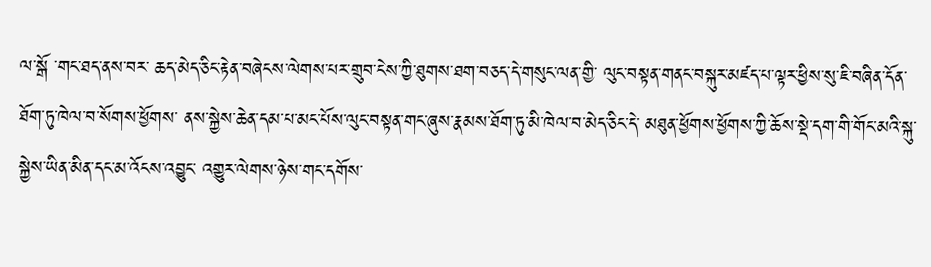ལ་སྒོ ་གང་ཐད་ནས་བར་ ཆད་མེད་ཅིང་རྟེན་བཞེངས་ལེགས་པར་གྲུབ་ངེས་ཀྱི་ཐུགས་ཐག་བཅད་དེ་གསུང་ལན་གྱི་ ལུང་བསྟན་གནང་བསྐུར་མཛད་པ་ལྟར་ཕྱིས་སུ་ཇི་བཞིན་དོན་ཐོག་ཏུ་ཁེལ་བ་སོགས་ཕྱོགས་ ནས་སྐྱེས་ཆེན་དམ་པ་མང་པོས་ལུང་བསྟན་གང་ཞུས་རྣམས་ཐོག་ཏུ་མི་ཁེལ་བ་མེད་ཅིང་དེ་ མཐུན་ཕྱོགས་ཕྱོགས་ཀྱི་ཆོས་སྡེ་དག་གི་གོང་མའི་སྐུ་སྐྱེས་ཡིན་མིན་དང་མ་འོངས་འབྱུང་ འགྱུར་ལེགས་ཉེས་གང་དགོས་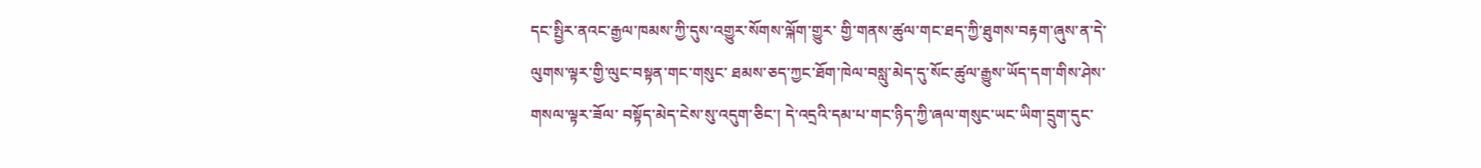དང་སྤྱིར་ནའང་རྒྱལ་ཁམས་ཀྱི་དུས་འགྱུར་སོགས་ལྐོག་གྱུར་ གྱི་གནས་ཚུལ་གང་ཐད་ཀྱི་ཐུགས་བརྟག་ཞུས་ན་དེ་ལུགས་ལྟར་གྱི་ལུང་བསྟན་གང་གསུང་ ཐམས་ཅད་ཀྱང་ཐོག་ཁེལ་བསླུ་མེད་དུ་སོང་ཚུལ་རྒྱུས་ཡོད་དག་གིས་ཤེས་གསལ་ལྟར་ཟོལ་ བསྟོད་མེད་ངེས་སུ་འདུག་ཅིང་། དེ་འདྲའི་དམ་པ་གང་ཉིད་ཀྱི་ཞལ་གསུང་ཡང་ཡིག་དྲུག་དུང་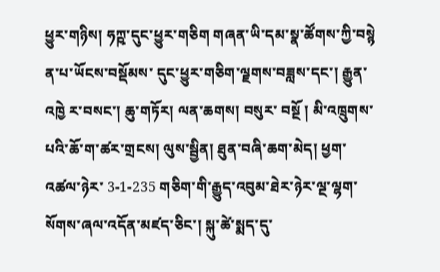ཕྱུར་གཉིས། ཧཀྵ་དུང་ཕྱུར་གཅིག གཞན་ཡི་དམ་སྣ་ཚོགས་ཀྱི་བསྙེ ན་པ་ཡོངས་བསྡོམས་ དུང་ཕྱུར་གཅིག་ལྗགས་བཟླས་དང་། རྒྱུན་འཁྱེ ར་བསང་། ཆུ་གཏོར། ལན་ཆགས། བསུར་ བསྔོ ། མི་འཁྲུགས་པའི་ཆོ་ག་ཚར་གྲངས། ལུས་སྦྱིན། ཐུན་བཞི་ཆག་མེད། ཕྱག་འཚལ་ཉེར་ 3-1-235 གཅིག་གི་རྒྱུད་འབུམ་ཐེར་ཉེར་ལྔ་ལྷག་སོགས་ཞལ་འདོན་མཛད་ཅིང་། སྐུ་ཚེ་སྨད་དུ་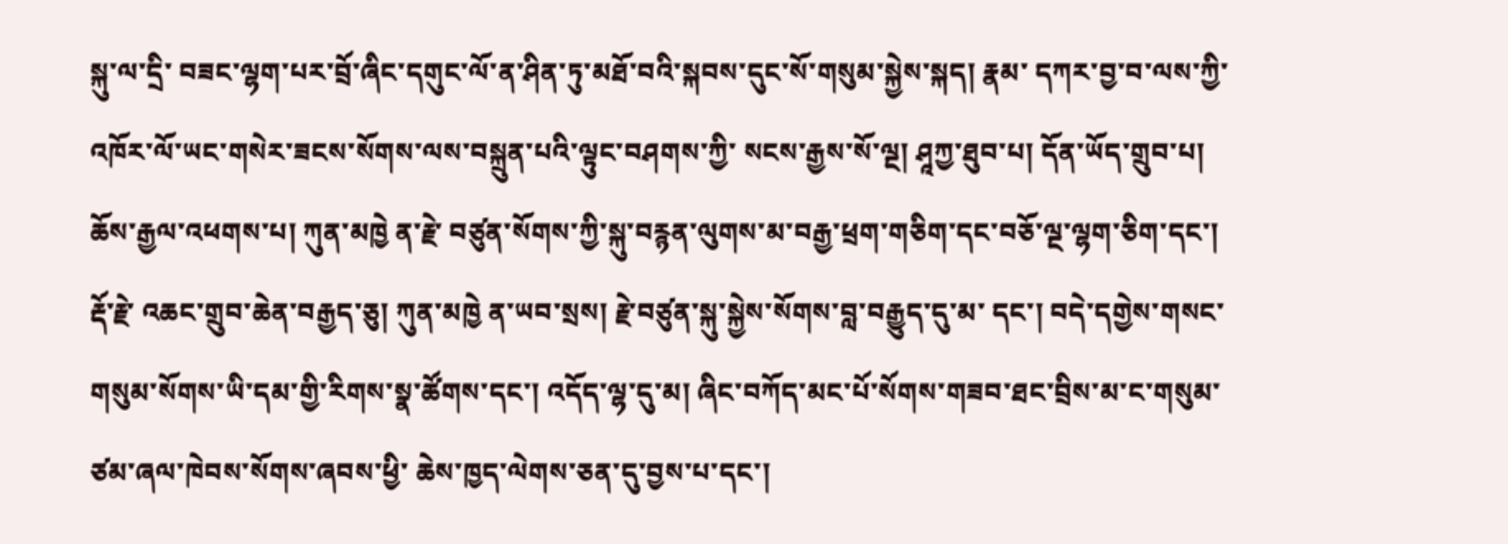སྐུ་ལ་དྲི་ བཟང་ལྷག་པར་བྲོ་ཞིང་དགུང་ལོ་ན་ཤིན་ཏུ་མཐོ་བའི་སྐབས་དུང་སོ་གསུམ་སྐྱེས་སྐད། རྣམ་ དཀར་བྱ་བ་ལས་ཀྱི་འཁོར་ལོ་ཡང་གསེར་ཟངས་སོགས་ལས་བསྐྲུན་པའི་ལྟུང་བཤགས་ཀྱི་ སངས་རྒྱས་སོ་ལྔ། ཤཱཀྱ་ཐུབ་པ། དོན་ཡོད་གྲུབ་པ། ཆོས་རྒྱལ་འཕགས་པ། ཀུན་མཁྱེ ན་རྗེ་ བཙུན་སོགས་ཀྱི་སྐུ་བརྙན་ལུགས་མ་བརྒྱ་ཕྲག་གཅིག་དང་བཅོ་ལྔ་ལྷག་ཅིག་དང་། རྡོ་རྗེ་ འཆང་གྲུབ་ཆེན་བརྒྱད་ཅུ། ཀུན་མཁྱེ ན་ཡབ་སྲས། རྗེ་བཙུན་སྐུ་སྐྱེས་སོགས་བླ་བརྒྱུད་དུ་མ་ དང་། བདེ་དགྱེས་གསང་གསུམ་སོགས་ཡི་དམ་གྱི་རིགས་སྣ་ཚོགས་དང་། འདོད་ལྷ་དུ་མ། ཞིང་བཀོད་མང་པོ་སོགས་གཟབ་ཐང་བྲིས་མ་ང་གསུམ་ཙམ་ཞལ་ཁེབས་སོགས་ཞབས་ཕྱི་ ཆེས་ཁྱད་ལེགས་ཅན་དུ་བྱས་པ་དང་།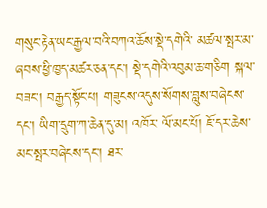གསུང་རྟེན་ཡང་རྒྱལ་བའི་བཀའ་ཆོས་སྡེ་དགེའི་ མཚལ་སྤར་མ་ཞབས་ཕྱི་ཁྱད་མཚར་ཅན་དང་། སྡེ་དགེའི་འབུམ་ཆ་གཅིག སྐལ་བཟང་། བརྒྱད་སྟོང་པ། གཟུངས་འདུས་སོགས་བླུས་བཞེངས་དང་། ཡིག་དྲུག་ཀ་ཆེན་དུ་མ། འཁོར་ ལོ་མང་པོ། ཇོ་དར་ཆེས་མང་སྤར་བཞེངས་དང་། ཐར་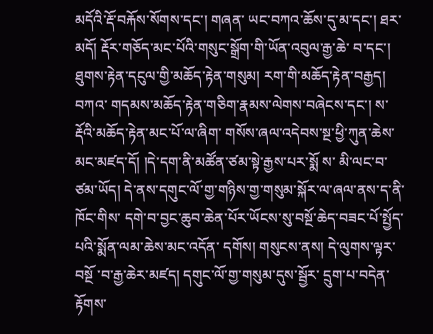མདོའི་རྡོ་བརྐོས་སོགས་དང་། གཞན་ ཡང་བཀའ་ཆོས་དུ་མ་དང་། ཐར་མདོ། རྡོར་གཅོད་མང་པོའི་གསུང་སྒྲོག་གི་ཡོན་འབུལ་རྒྱ་ཆེ་ བ་དང་། ཐུགས་རྟེན་དངུལ་གྱི་མཆོད་རྟེན་གསུམ། རག་གི་མཆོད་རྟེན་བརྒྱད། བཀའ་ གདམས་མཆོད་རྟེན་གཅིག་རྣམས་ལེགས་བཞེངས་དང་། ས་རྡོའི་མཆོད་རྟེན་མང་པོ་ལ་ཞིག་ གསོས་ཞལ་འདེབས་སྔ་ཕྱི་ཀུན་ཆེས་མང་མཛད་དོ། །དེ་དག་ནི་མཚོན་ཙམ་སྟེ་རྒྱས་པར་སྨོ ས་ མི་ལང་བ་ཙམ་ཡོད། དེ་ནས་དགུང་ལོ་གྱ་གཉིས་གྱ་གསུམ་སྐོར་ལ་ཞལ་ནས་ད་ནི་ཁོང་གིས་ དགེ་བ་བྱང་ཆུབ་ཆེན་པོར་ཡོངས་སུ་བསྔོ་ཆེད་བཟང་པོ་སྤྱོད་པའི་སྨོན་ལམ་ཆེས་མང་འདོན་ དགོས། གསུངས་ནས། དེ་ལུགས་ལྟར་བསྔོ ་བ་རྒྱ་ཆེར་མཛད། དགུང་ལོ་གྱ་གསུམ་དུས་སྦྱོར་ དྲུག་པ་བདེན་རྟོགས་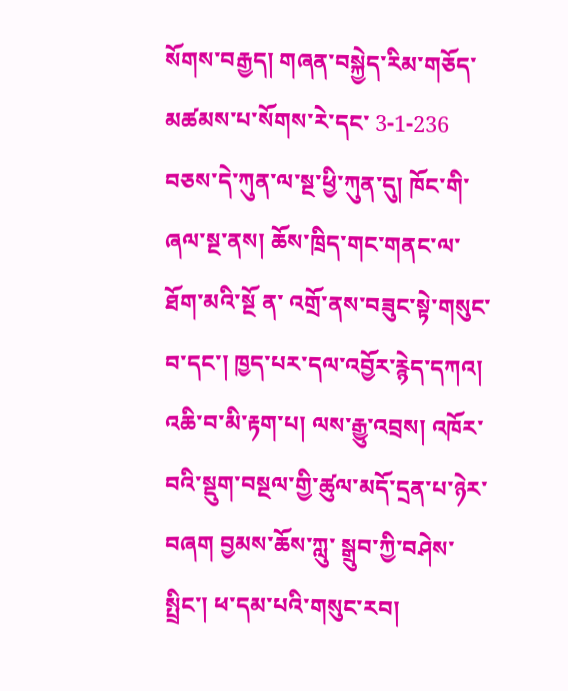སོགས་བརྒྱད། གཞན་བསྐྱེད་རིམ་གཅོད་མཚམས་པ་སོགས་རེ་དང་ 3-1-236 བཅས་དེ་ཀུན་ལ་སྔ་ཕྱི་ཀུན་དུ། ཁོང་གི་ཞལ་སྔ་ནས། ཆོས་ཁྲིད་གང་གནང་ལ་ཐོག་མའི་སྔོ ན་ འགྲོ་ནས་བཟུང་སྟེ་གསུང་བ་དང་། ཁྱད་པར་དལ་འབྱོར་རྙེད་དཀའ། འཆི་བ་མི་རྟག་པ། ལས་རྒྱུ་འབྲས། འཁོར་བའི་སྡུག་བསྔལ་གྱི་ཚུལ་མདོ་དྲན་པ་ཉེར་བཞག བྱམས་ཆོས་ཀླུ་ སྒྲུབ་ཀྱི་བཤེས་སྤྲིང་། ཕ་དམ་པའི་གསུང་རབ།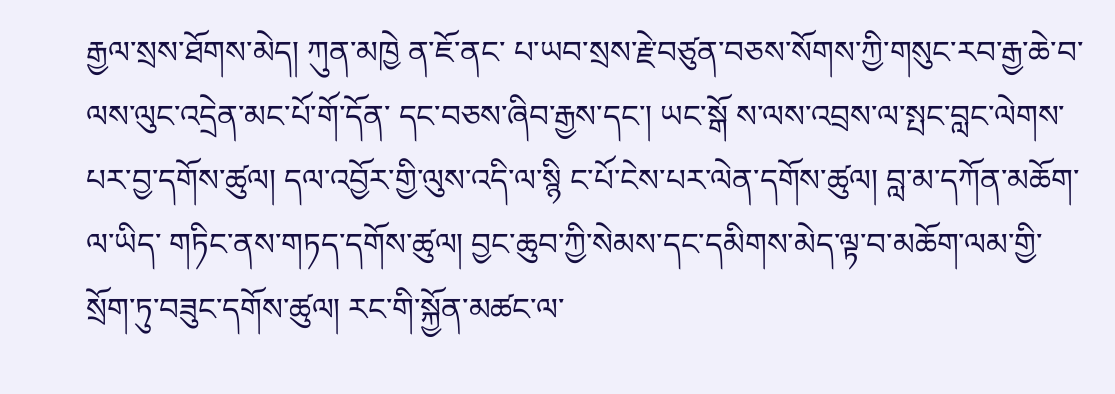རྒྱལ་སྲས་ཐོགས་མེད། ཀུན་མཁྱེ ན་ཇོ་ནང་ པ་ཡབ་སྲས་རྗེ་བཙུན་བཅས་སོགས་ཀྱི་གསུང་རབ་རྒྱ་ཆེ་བ་ལས་ལུང་འདྲེན་མང་པོ་གོ་དོན་ དང་བཅས་ཞིབ་རྒྱས་དང་། ཡང་སྒོ ས་ལས་འབྲས་ལ་སྤང་བླང་ལེགས་པར་བྱ་དགོས་ཚུལ། དལ་འབྱོར་གྱི་ལུས་འདི་ལ་སྙི ང་པོ་ངེས་པར་ལེན་དགོས་ཚུལ། བླ་མ་དཀོན་མཆོག་ལ་ཡིད་ གཏིང་ནས་གཏད་དགོས་ཚུལ། བྱང་ཆུབ་ཀྱི་སེམས་དང་དམིགས་མེད་ལྟ་བ་མཆོག་ལམ་གྱི་ སྲོག་ཏུ་བཟུང་དགོས་ཚུལ། རང་གི་སྐྱོན་མཚང་ལ་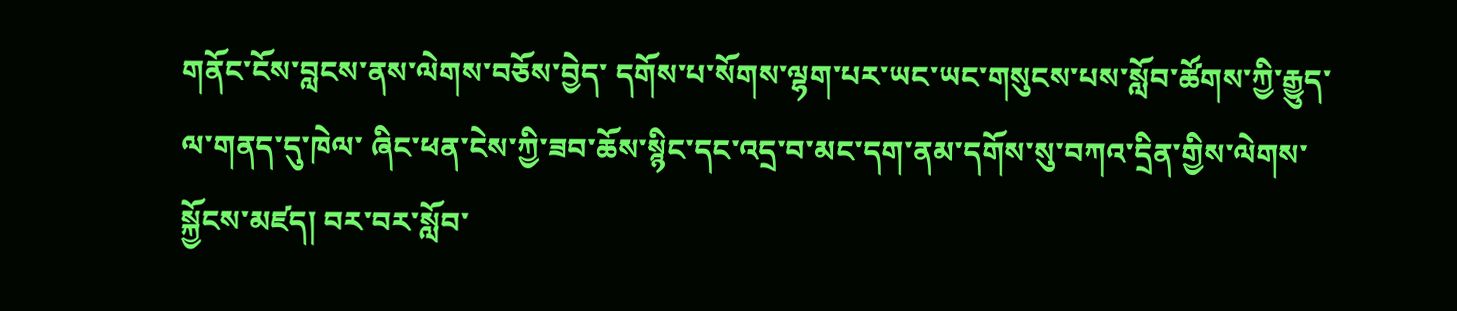གནོང་ངོས་བླངས་ནས་ལེགས་བཅོས་བྱེད་ དགོས་པ་སོགས་ལྷག་པར་ཡང་ཡང་གསུངས་པས་སློབ་ཚོགས་ཀྱི་རྒྱུད་ལ་གནད་དུ་ཁེལ་ ཞིང་ཕན་ངེས་ཀྱི་ཟབ་ཆོས་སྙིང་དང་འདྲ་བ་མང་དག་ནམ་དགོས་སུ་བཀའ་དྲིན་གྱིས་ལེགས་ སྐྱོངས་མཛད། བར་བར་སློབ་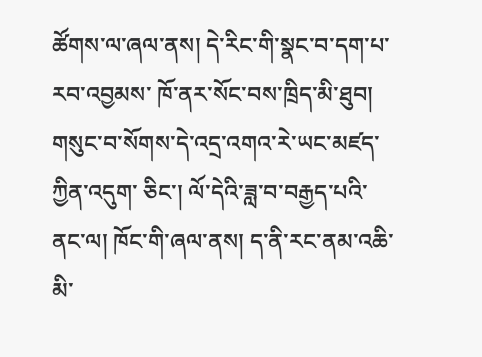ཚོགས་ལ་ཞལ་ནས། དེ་རིང་གི་སྣང་བ་དག་པ་རབ་འབྱམས་ ཁོ་ནར་སོང་བས་ཁྲིད་མི་ཐུབ། གསུང་བ་སོགས་དེ་འདྲ་འགའ་རེ་ཡང་མཛད་ཀྱིན་འདུག་ ཅིང་། ལོ་དེའི་ཟླ་བ་བརྒྱད་པའི་ནང་ལ། ཁོང་གི་ཞལ་ནས། ད་ནི་རང་ནམ་འཆི་མི་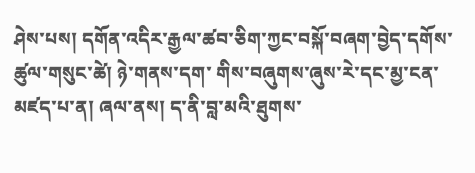ཤེས་པས། དགོན་འདིར་རྒྱལ་ཚབ་ཅིག་ཀྱང་བསྐོ་བཞག་བྱེད་དགོས་ཚུལ་གསུང་ཚེ། ཉེ་གནས་དག་ གིས་བཞུགས་ཞུས་རེ་དང་མྱ་ངན་མཛད་པ་ན། ཞལ་ནས། ད་ནི་བླ་མའི་ཐུགས་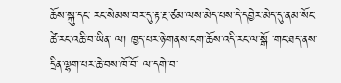ཆོས་སྐུ་དང་ རང་སེམས་བར་དུ་རྟ་རྔ་ཙམ་ལས་མེད་པས་དེ་དབྱེར་མེད་དུ་ནམ་སོང་ཚེ་རང་འཆི་བ་ཡིན་ ལ། ཁྱད་པར་ཉེ་གནས་ངག་ཆོས་འདི་རང་ལ་སྒོ ་གང་ཐད་ནས་དྲིན་ལྷག་པར་ཆེ་བས་ཁོ་བོ་ ལ་དགེ་བ་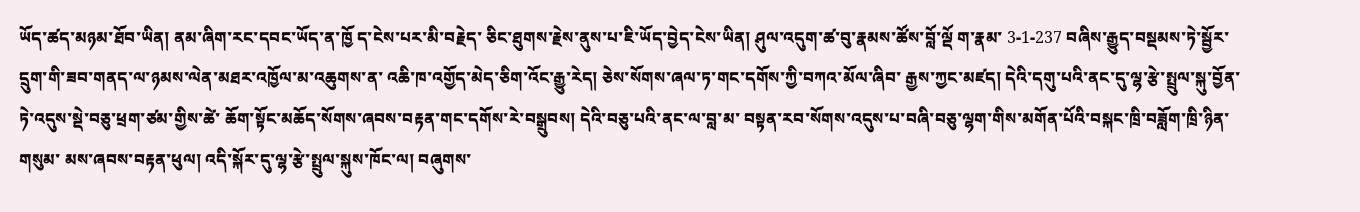ཡོད་ཚད་མཉམ་ཐོབ་ཡིན། ནམ་ཞིག་རང་དབང་ཡོད་ན་ཁྱོ ད་ངེས་པར་མི་བརྗེད་ ཅིང་ཐུགས་རྗེས་ནུས་པ་ཇི་ཡོད་བྱེད་ངེས་ཡིན། ཤུལ་འདུག་ཚ་བུ་རྣམས་ཚོས་བློ་ལྡོ ག་རྣམ་ 3-1-237 བཞིས་རྒྱུད་བསྡམས་ཏེ་སྦྱོར་དྲུག་གི་ཟབ་གནད་ལ་ཉམས་ལེན་མཐར་འཁྱོལ་མ་འཆུགས་ན་ འཆི་ཁ་འགྱོད་མེད་ཅིག་འོང་རྒྱུ་རེད། ཅེས་སོགས་ཞལ་ཏ་གང་དགོས་ཀྱི་བཀའ་མོལ་ཞིབ་ རྒྱས་ཀྱང་མཛད། དེའི་དགུ་པའི་ནང་དུ་ལྷ་རྩེ་སྤྲུལ་སྐུ་བྱོན་ཏེ་འདུས་སྡེ་བཅུ་ཕྲག་ཙམ་གྱིས་ཚེ་ ཆོག་སྟོང་མཆོད་སོགས་ཞབས་བརྟན་གང་དགོས་རེ་བསྒྲུབས། དེའི་བཅུ་པའི་ནང་ལ་བླ་མ་ བསྟན་རབ་སོགས་འདུས་པ་བཞི་བཅུ་ལྷག་གིས་མགོན་པོའི་བསྐང་ཁྲི་བཟློག་ཁྲི་ཉིན་གསུམ་ མས་ཞབས་བརྟན་ཕུལ། འདི་སྐོར་དུ་ལྷ་རྩེ་སྤྲུལ་སྐུས་ཁོང་ལ། བཞུགས་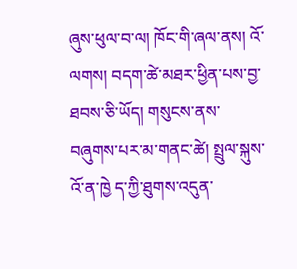ཞུས་ཕུལ་བ་ལ། ཁོང་གི་ཞལ་ནས། འོ་ལགས། བདག་ཚེ་མཐར་ཕྱིན་པས་བྱ་ཐབས་ཅི་ཡོད། གསུངས་ནས་ བཞུགས་པར་མ་གནང་ཚེ། སྤྲུལ་སྐུས་འོ་ན་ཁྱེ ད་ཀྱི་ཐུགས་འདུན་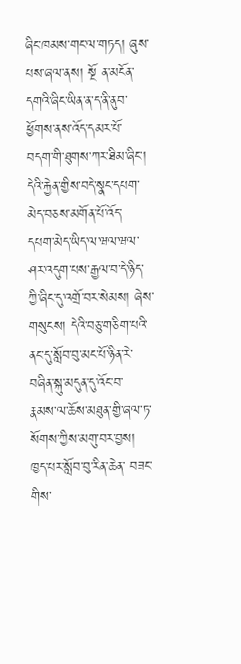ཞིང་ཁམས་གང་ལ་གཏད། ཞུས་པས་ཞལ་ནས། སྔོ ན་མངོན་དགའི་ཞིང་ཡིན་ན་ད་ནི་ནུབ་ཕྱོགས་ནས་འོད་དམར་པོ་ བདག་གི་ཐུགས་ཀར་ཐིམ་ཞིང་། དེའི་རྐྱེན་གྱིས་བདེ་སྣང་དཔག་མེད་བཅས་མགོན་པོ་འོད་ དཔག་མེད་ཡིད་ལ་ཝལ་ཝལ་ཤར་འདུག་པས་རྒྱལ་བ་དེ་ཉིད་ཀྱི་ཞིང་དུ་འགྲོ་བར་སེམས། ཞེས་གསུངས། དེའི་བཅུ་གཅིག་པའི་ནང་དུ་སློབ་བུ་མང་པོ་ཉིན་རེ་བཞིན་སྐུ་མདུན་དུ་འོང་བ་ རྣམས་ལ་ཆོས་མཐུན་གྱི་ཞལ་ཏ་སོགས་ཀྱིས་མགུ་བར་བྱས། ཁྱད་པར་སློབ་བུ་རིན་ཆེན་ བཟང་གིས་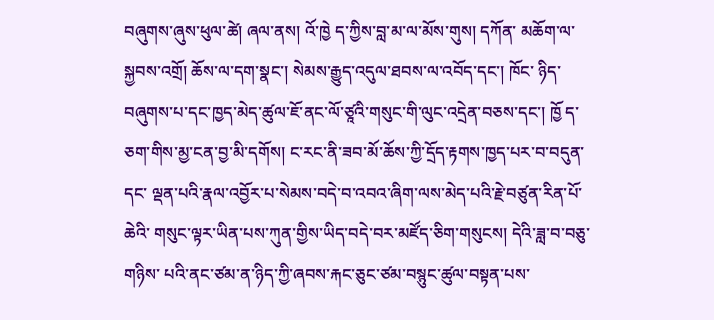བཞུགས་ཞུས་ཕུལ་ཚེ། ཞལ་ནས། འོ་ཁྱེ ད་ཀྱིས་བླ་མ་ལ་མོས་གུས། དཀོན་ མཆོག་ལ་སྐྱབས་འགྲོ། ཆོས་ལ་དག་སྣང་། སེམས་རྒྱུད་འདུལ་ཐབས་ལ་འབོད་དང་། ཁོང་ ཉིད་བཞུགས་པ་དང་ཁྱད་མེད་ཚུལ་ཇོ་ནང་ལོ་ཙཱའི་གསུང་གི་ལུང་འདྲེན་བཅས་དང་། ཁྱོ ད་ ཅག་གིས་མྱ་ངན་བྱ་མི་དགོས། ང་རང་ནི་ཟབ་མོ་ཆོས་ཀྱི་དྲོད་རྟགས་ཁྱད་པར་བ་བདུན་དང་ ལྡན་པའི་རྣལ་འབྱོར་པ་སེམས་བདེ་བ་འབའ་ཞིག་ལས་མེད་པའི་རྗེ་བཙུན་རིན་པོ་ཆེའི་ གསུང་ལྟར་ཡིན་པས་ཀུན་གྱིས་ཡིད་བདེ་བར་མཛོད་ཅིག་གསུངས། དེའི་ཟླ་བ་བཅུ་གཉིས་ པའི་ནང་ཙམ་ན་ཉིད་ཀྱི་ཞབས་རྐང་ཅུང་ཙམ་བསྙུང་ཚུལ་བསྟན་པས་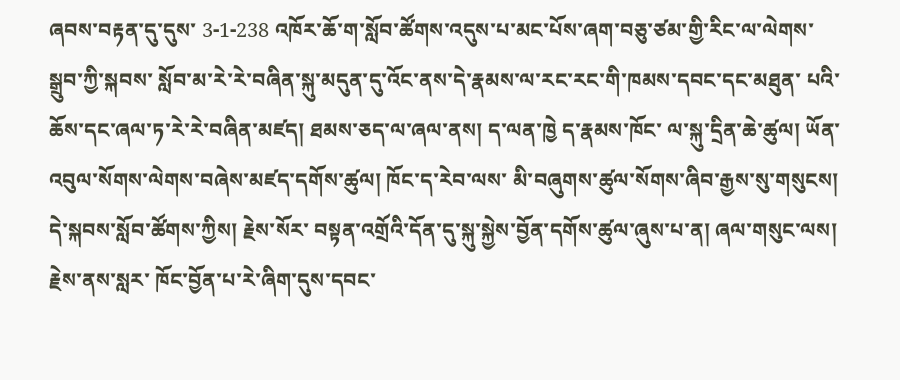ཞབས་བརྟན་དུ་དུས་ 3-1-238 འཁོར་ཆོ་ག་སློབ་ཚོགས་འདུས་པ་མང་པོས་ཞག་བཅུ་ཙམ་གྱི་རིང་ལ་ལེགས་སྒྲུབ་ཀྱི་སྐབས་ སློབ་མ་རེ་རེ་བཞིན་སྐུ་མདུན་དུ་འོང་ནས་དེ་རྣམས་ལ་རང་རང་གི་ཁམས་དབང་དང་མཐུན་ པའི་ཆོས་དང་ཞལ་ཏ་རེ་རེ་བཞིན་མཛད། ཐམས་ཅད་ལ་ཞལ་ནས། ད་ལན་ཁྱེ ད་རྣམས་ཁོང་ ལ་སྐུ་དྲིན་ཆེ་ཚུལ། ཡོན་འབུལ་སོགས་ལེགས་བཞེས་མཛད་དགོས་ཚུལ། ཁོང་ད་རེབ་ལས་ མི་བཞུགས་ཚུལ་སོགས་ཞིབ་རྒྱས་སུ་གསུངས། དེ་སྐབས་སློབ་ཚོགས་ཀྱིས། རྗེས་སོར་ བསྟན་འགྲོའི་དོན་དུ་སྐུ་སྐྱེས་བྱོན་དགོས་ཚུལ་ཞུས་པ་ན། ཞལ་གསུང་ལས། རྗེས་ནས་སླར་ ཁོང་བྱོན་པ་རེ་ཞིག་དུས་དབང་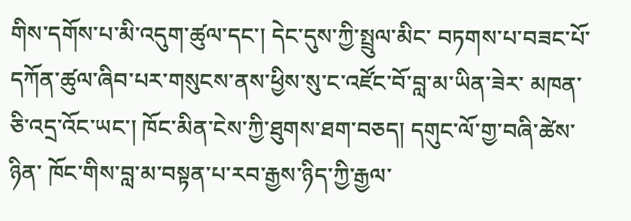གིས་དགོས་པ་མི་འདུག་ཚུལ་དང་། དེང་དུས་ཀྱི་སྤྲུལ་མིང་ བཏགས་པ་བཟང་པོ་དཀོན་ཚུལ་ཞིབ་པར་གསུངས་ནས་ཕྱིས་སུ་ང་འཛོང་བོ་བླ་མ་ཡིན་ཟེར་ མཁན་ཅི་འདྲ་འོང་ཡང་། ཁོང་མིན་ངེས་ཀྱི་ཐུགས་ཐག་བཅད། དགུང་ལོ་གྱ་བཞི་ཚེས་ཉིན་ ཁོང་གིས་བླ་མ་བསྟན་པ་རབ་རྒྱས་ཉིད་ཀྱི་རྒྱལ་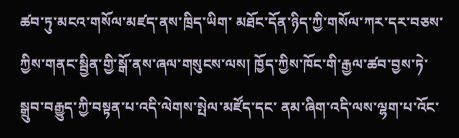ཚབ་ཏུ་མངའ་གསོལ་མཛད་ནས་ཁྲིད་ཡིག་ མཐོང་དོན་ཉིད་ཀྱི་གསོལ་ཀར་དར་བཅས་ཀྱིས་གནང་སྦྱིན་གྱི་སྒོ་ནས་ཞལ་གསུངས་ལས། ཁྱོད་ཀྱིས་ཁོང་གི་རྒྱལ་ཚབ་བྱས་ཏེ་སྒྲུབ་བརྒྱུད་ཀྱི་བསྟན་པ་འདི་ལེགས་སྤེལ་མཛོད་དང་ ནམ་ཞིག་འདི་ལས་ལྷག་པ་འོང་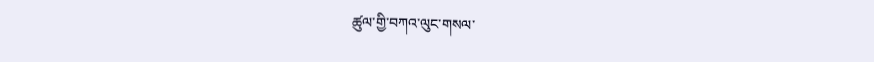ཚུལ་གྱི་བཀའ་ལུང་གསལ་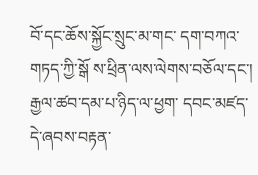བོ་དང་ཆོས་སྐྱོང་སྲུང་མ་གང་ དག་བཀའ་གཏད་ཀྱི་སྒོ ས་ཕྲིན་ལས་ལེགས་བཅོལ་དང་། རྒྱལ་ཚབ་དམ་པ་ཉིད་ལ་ཕྱག་ དབང་མཛད་དེ་ཞབས་བརྟན་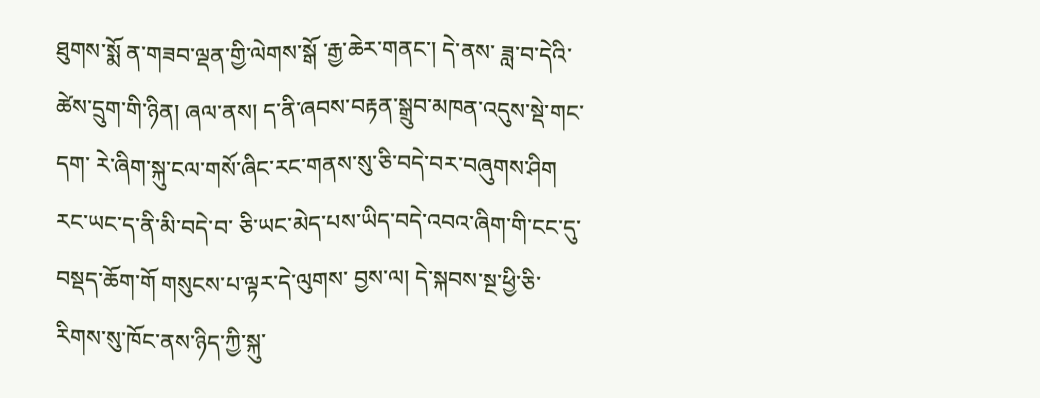ཐུགས་སྨོ ན་གཟབ་ལྡན་གྱི་ལེགས་སྒོ ་རྒྱ་ཆེར་གནང་། དེ་ནས་ ཟླ་བ་དེའི་ཚེས་དྲུག་གི་ཉིན། ཞལ་ནས། ད་ནི་ཞབས་བརྟན་སྒྲུབ་མཁན་འདུས་སྡེ་གང་དག་ རེ་ཞིག་སྐུ་ངལ་གསོ་ཞིང་རང་གནས་སུ་ཅི་བདེ་བར་བཞུགས་ཤིག རང་ཡང་ད་ནི་མི་བདེ་བ་ ཅི་ཡང་མེད་པས་ཡིད་བདེ་འབའ་ཞིག་གི་ངང་དུ་བསྡད་ཆོག་གོ གསུངས་པ་ལྟར་དེ་ལུགས་ བྱས་ལ། དེ་སྐབས་སྔ་ཕྱི་ཅི་རིགས་སུ་ཁོང་ནས་ཉིད་ཀྱི་སྐུ་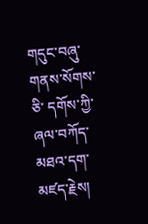གདུང་བཞུ་གནས་སོགས་ཅི་ དགོས་ཀྱི་ཞལ་བཀོད་མཐའ་དག་མཛད་རྗེས།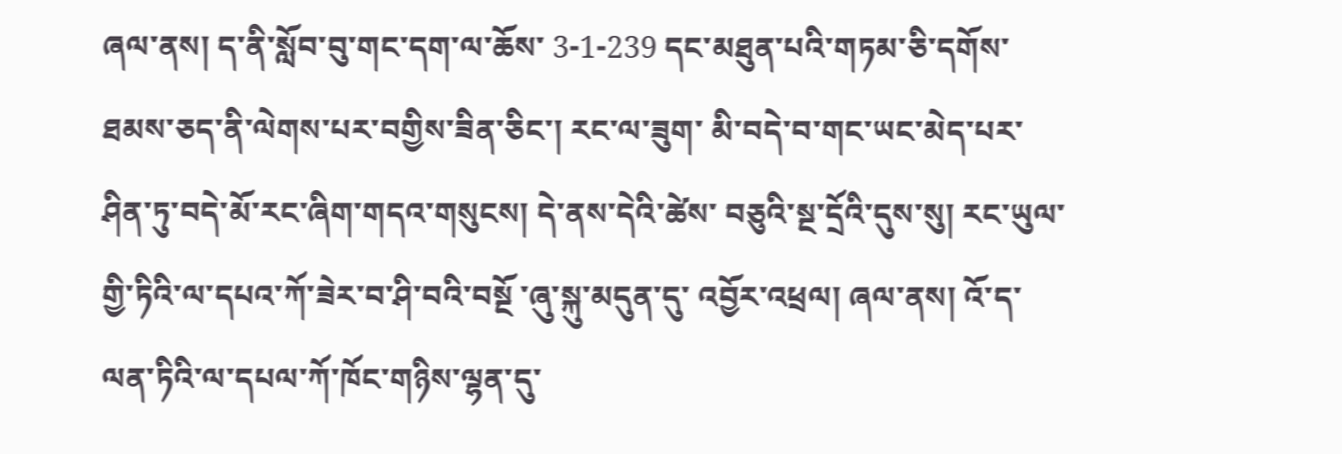ཞལ་ནས། ད་ནི་སློབ་བུ་གང་དག་ལ་ཆོས་ 3-1-239 དང་མཐུན་པའི་གཏམ་ཅི་དགོས་ཐམས་ཅད་ནི་ལེགས་པར་བགྱིས་ཟིན་ཅིང་། རང་ལ་ཟུག་ མི་བདེ་བ་གང་ཡང་མེད་པར་ཤིན་ཏུ་བདེ་མོ་རང་ཞིག་གདའ་གསུངས། དེ་ནས་དེའི་ཚེས་ བཅུའི་སྔ་དྲོའི་དུས་སུ། རང་ཡུལ་གྱི་ཏིའི་ལ་དཔའ་ཀོ་ཟེར་བ་ཤི་བའི་བསྔོ ་ཞུ་སྐུ་མདུན་དུ་ འབྱོར་འཕྲལ། ཞལ་ནས། འོ་ད་ལན་ཏིའི་ལ་དཔལ་ཀོ་ཁོང་གཉིས་ལྷན་དུ་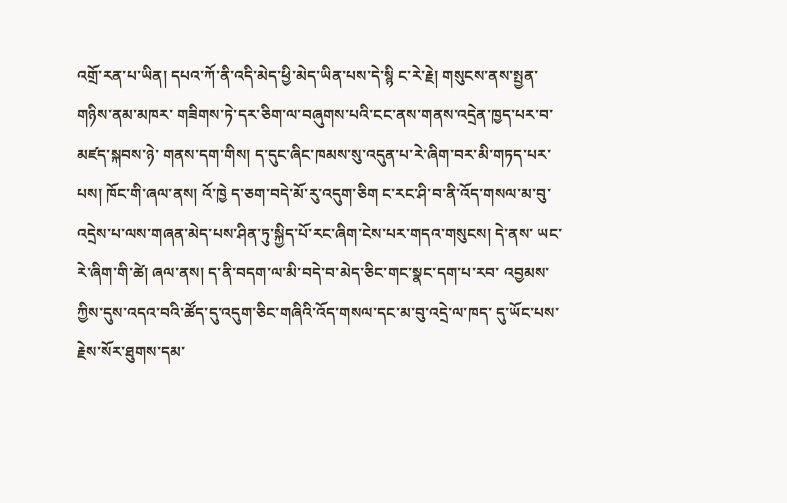འགྲོ་རན་པ་ཡིན། དཔའ་ཀོ་ནི་འདི་མེད་ཕྱི་མེད་ཡིན་པས་དེ་སྙི ང་རེ་རྗེ། གསུངས་ནས་སྤྱན་གཉིས་ནམ་མཁར་ གཟིགས་ཏེ་དར་ཅིག་ལ་བཞུགས་པའི་ངང་ནས་གནས་འདྲེན་ཁྱད་པར་བ་མཛད་སྐབས་ཉེ་ གནས་དག་གིས། ད་དུང་ཞིང་ཁམས་སུ་འདུན་པ་རེ་ཞིག་བར་མི་གཏད་པར་པས། ཁོང་གི་ཞལ་ནས། འོ་ཁྱེ ད་ཅག་བདེ་མོ་རུ་འདུག་ཅིག ང་རང་ཤི་བ་ནི་འོད་གསལ་མ་བུ་ འདྲེས་པ་ལས་གཞན་མེད་པས་ཤིན་ཏུ་སྐྱིད་པོ་རང་ཞིག་ངེས་པར་གདའ་གསུངས། དེ་ནས་ ཡང་རེ་ཞིག་གི་ཚེ། ཞལ་ནས། ད་ནི་བདག་ལ་མི་བདེ་བ་མེད་ཅིང་གང་སྣང་དག་པ་རབ་ འབྱམས་ཀྱིས་དུས་འདའ་བའི་ཚོད་དུ་འདུག་ཅིང་གཞིའི་འོད་གསལ་དང་མ་བུ་འདྲེ་ལ་ཁད་ དུ་ཡོང་པས་རྗེས་སོར་ཐུགས་དམ་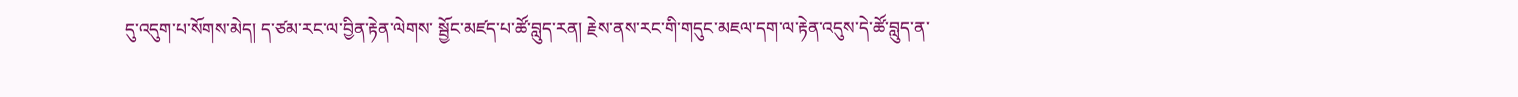དུ་འདུག་པ་སོགས་མེད། ད་ཙམ་རང་ལ་བྱིན་རྟེན་ལེགས་ སྦྱོང་མཛད་པ་ཚོ་བླུད་རན། རྗེས་ནས་རང་གི་གདུང་མཇལ་དག་ལ་རྟེན་འདུས་དེ་ཚོ་བླུད་ན་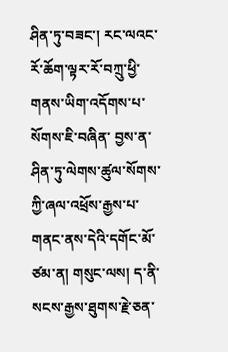ཤིན་ཏུ་བཟང་། རང་ལའང་རོ་ཆོག་ལྟར་རོ་བཀྲུ་ཕྱི་གནས་ཡིག་འདོགས་པ་སོགས་ཇི་བཞིན་ བྱས་ན་ཤིན་ཏུ་ལེགས་ཚུལ་སོགས་ཀྱི་ཞལ་འཕྲོས་རྒྱས་པ་གནང་ནས་དེའི་དགོང་མོ་ཙམ་ན། གསུང་ལས། ད་ནི་སངས་རྒྱས་ཐུགས་རྗེ་ཅན་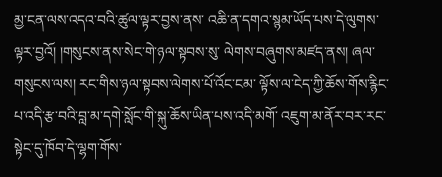མྱ་ངན་ལས་འདའ་བའི་ཚུལ་ལྟར་བྱས་ནས་ འཆི་ན་དགའ་སྙམ་ཡོད་པས་དེ་ལུགས་ལྟར་བྱའོ། །གསུངས་ནས་སེང་གེ་ཉལ་སྟབས་སུ་ ལེགས་བཞུགས་མཛད་ནས། ཞལ་གསུངས་ལས། རང་གིས་ཉལ་སྟབས་ལེགས་པོ་འོང་ངམ་ ལྟོས་ལ་ངེད་ཀྱི་ཆོས་གོས་རྙིང་པ་འདི་རྩ་བའི་བླ་མ་དགེ་སློང་གི་སྐུ་ཆོས་ཡིན་པས་འདི་མགོ་ འཇུག་མ་ནོར་བར་རང་སྟེང་དུ་ཁོབ་དེ་ལྷག་གོས་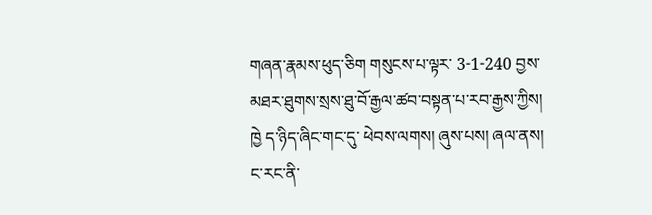གཞན་རྣམས་ཕུད་ཅིག གསུངས་པ་ལྟར་ 3-1-240 བྱས་མཐར་ཐུགས་སྲས་ཐུ་བོ་རྒྱལ་ཚབ་བསྟན་པ་རབ་རྒྱས་ཀྱིས། ཁྱེ ད་ཉིད་ཞིང་གང་དུ་ ཕེབས་ལགས། ཞུས་པས། ཞལ་ནས། ང་རང་ནི་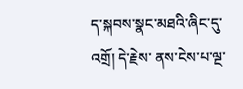ད་སྐབས་སྣང་མཐའི་ཞིང་དུ་འགྲོ། དེ་རྗེས་ ནས་ངེས་པ་ལྔ་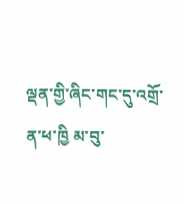ལྡན་གྱི་ཞིང་གང་དུ་འགྲོ་ན་ཕ་ཁྱི མ་བུ་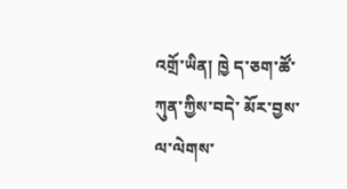འགྲོ་ཡིན། ཁྱེ ད་ཅག་ཚོ་ཀུན་ཀྱིས་བདེ་ མོར་བྱས་ལ་ལེགས་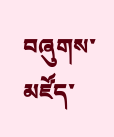བཞུགས་མཛོད་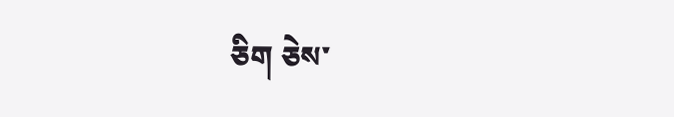ཅིག ཅེས་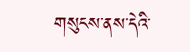གསུངས་ནས་དེའི་